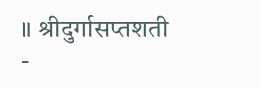॥ श्रीदुर्गासप्तशती -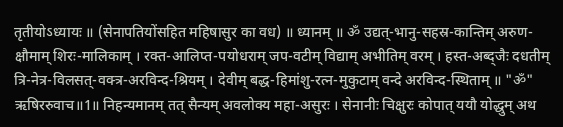तृतीयोऽध्यायः ॥ (सेनापतियोंसहित महिषासुर का वध) ॥ ध्यानम् ॥ ॐ उद्यत्-भानु-सहस्र-कान्तिम् अरुण-क्षौमाम् शिरः-मालिकाम् । रक्त-आलिप्त-पयोधराम् जप-वटीम् विद्याम् अभीतिम् वरम् । हस्त-अब्द्जैः दधतीम् त्रि-नेत्र-विलसत्-वक्त्र-अरविन्द-श्रियम् । देवीम् बद्ध-हिमांशु-रत्न-मुकुटाम् वन्दे अरविन्द-स्थिताम् ॥ "ॐ" ऋषिररुवाच॥1॥ निहन्यमानम् तत् सैन्यम् अवलोक्य महा-असुरः । सेनानीः चिक्षुरः कोपात् ययौ योद्धुम् अथ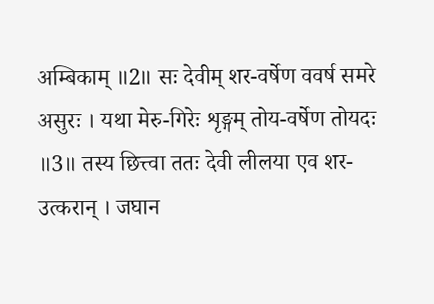अम्बिकाम् ॥2॥ सः देवीम् शर-वर्षेण ववर्ष समरे असुरः । यथा मेरु-गिरेः शृङ्गम् तोय-वर्षेण तोयदः ॥3॥ तस्य छित्त्वा ततः देवी लीलया एव शर-उत्करान् । जघान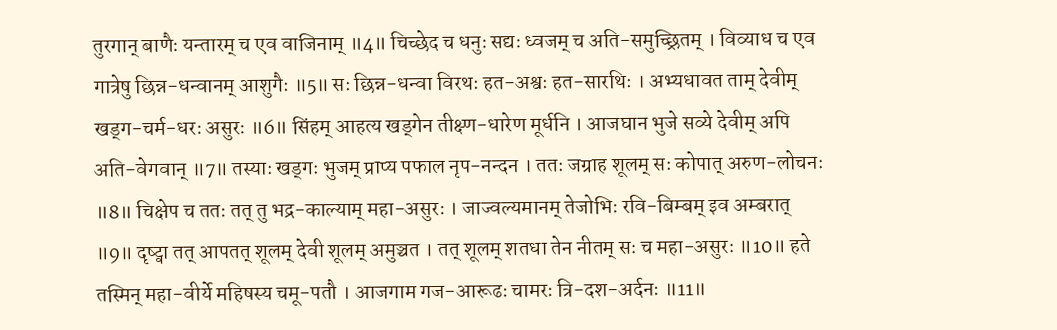तुरगान् बाणैः यन्तारम् च एव वाजिनाम् ॥4॥ चिच्छेद च धनुः सद्यः ध्वजम् च अति-समुच्छ्रितम् । विव्याध च एव गात्रेषु छिन्न-धन्वानम् आशुगैः ॥5॥ सः छिन्न-धन्वा विरथः हत-अश्वः हत-सारथिः । अभ्यधावत ताम् देवीम् खड्ग-चर्म-धरः असुरः ॥6॥ सिंहम् आहत्य खड्गेन तीक्ष्ण-धारेण मूर्धनि । आजघान भुजे सव्ये देवीम् अपि अति-वेगवान् ॥7॥ तस्याः खड्गः भुजम् प्राप्य पफाल नृप-नन्दन । ततः जग्राह शूलम् सः कोपात् अरुण-लोचनः ॥8॥ चिक्षेप च ततः तत् तु भद्र-काल्याम् महा-असुरः । जाज्वल्यमानम् तेजोभिः रवि-बिम्बम् इव अम्बरात् ॥9॥ दृष्ट्वा तत् आपतत् शूलम् देवी शूलम् अमुञ्चत । तत् शूलम् शतधा तेन नीतम् सः च महा-असुरः ॥10॥ हते तस्मिन् महा-वीर्ये महिषस्य चमू-पतौ । आजगाम गज-आरूढः चामरः त्रि-दश-अर्दनः ॥11॥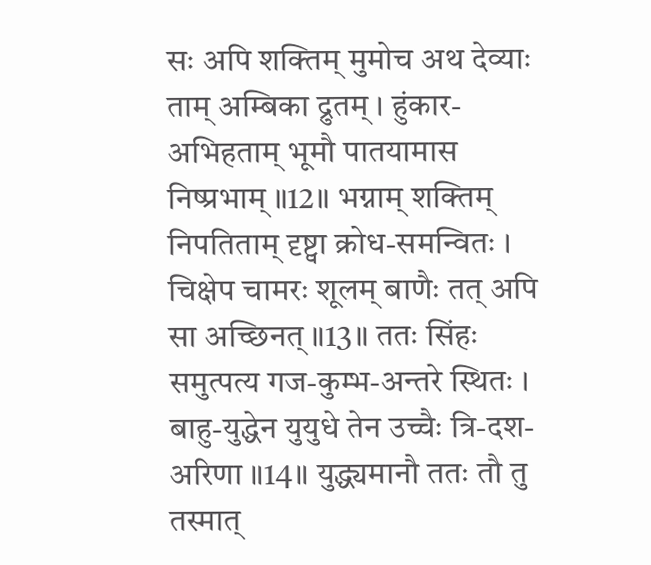सः अपि शक्तिम् मुमोच अथ देव्याः ताम् अम्बिका द्रुतम् । हुंकार-अभिहताम् भूमौ पातयामास निष्प्रभाम् ॥12॥ भग्नाम् शक्तिम् निपतिताम् दृष्ट्वा क्रोध-समन्वितः । चिक्षेप चामरः शूलम् बाणैः तत् अपि सा अच्छिनत् ॥13॥ ततः सिंहः समुत्पत्य गज-कुम्भ-अन्तरे स्थितः । बाहु-युद्धेन युयुधे तेन उच्चैः त्रि-दश-अरिणा ॥14॥ युद्ध्यमानौ ततः तौ तु तस्मात्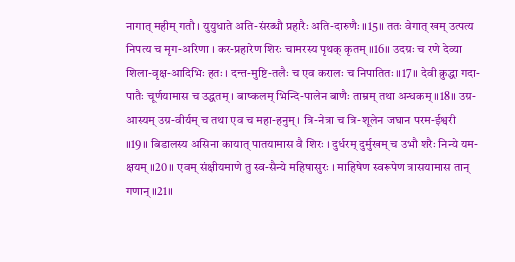नागात् महीम् गतौ । युयुधाते अति-संरब्धौ प्रहारैः अति-दारुणैः ॥15॥ ततः वेगात् खम् उत्पत्य निपत्य च मृग-अरिणा । कर-प्रहारेण शिरः चामरस्य पृथक् कृतम् ॥16॥ उदग्रः च रणे देव्या शिला-वृक्ष-आदिभिः हतः । दन्त-मुष्टि-तलैः च एव करालः च निपातितः ॥17॥ देवी क्रुद्धा गदा-पातैः चूर्णयामास च उद्धतम् । बाष्कलम् भिन्दि-पालेन बाणैः ताम्रम् तथा अन्धकम् ॥18॥ उग्र-आस्यम् उग्र-वीर्यम् च तथा एव च महा-हनुम् । त्रि-नेत्रा च त्रि-शूलेन जघान परम-ईश्वरी ॥19॥ बिडालस्य असिना कायात् पातयामास वै शिरः । दुर्धरम् दुर्मुखम् च उभौ शरैः निन्ये यम-क्षयम् ॥20॥ एवम् संक्षीयमाणे तु स्व-सैन्ये महिषासुरः । माहिषेण स्वरूपेण त्रासयामास तान् गणान् ॥21॥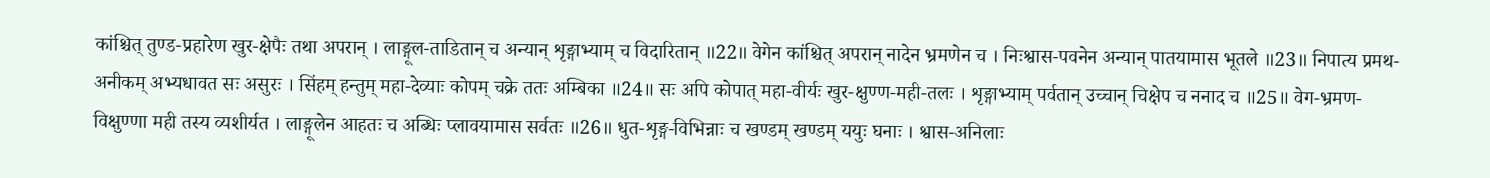कांश्चित् तुण्ड-प्रहारेण खुर-क्षेपैः तथा अपरान् । लाङ्गूल-ताडितान् च अन्यान् शृङ्गाभ्याम् च विदारितान् ॥22॥ वेगेन कांश्चित् अपरान् नादेन भ्रमणेन च । निःश्वास-पवनेन अन्यान् पातयामास भूतले ॥23॥ निपात्य प्रमथ-अनीकम् अभ्यधावत सः असुरः । सिंहम् हन्तुम् महा-देव्याः कोपम् चक्रे ततः अम्बिका ॥24॥ सः अपि कोपात् महा-वीर्यः खुर-क्षुण्ण-मही-तलः । शृङ्गाभ्याम् पर्वतान् उच्चान् चिक्षेप च ननाद च ॥25॥ वेग-भ्रमण-विक्षुण्णा मही तस्य व्यशीर्यत । लाङ्गूलेन आहतः च अब्धिः प्लावयामास सर्वतः ॥26॥ धुत-शृङ्ग-विभिन्नाः च खण्डम् खण्डम् ययुः घनाः । श्वास-अनिलाः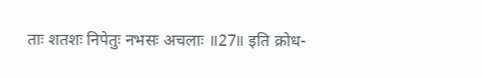ताः शतशः निपेतुः नभसः अचलाः ॥27॥ इति क्रोध-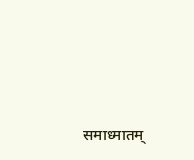समाध्मातम्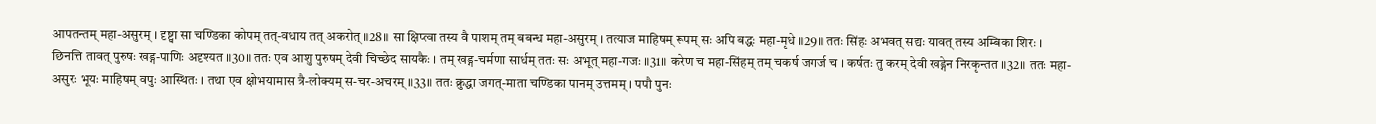आपतन्तम् महा-असुरम् । दृष्ट्वा सा चण्डिका कोपम् तत्-वधाय तत् अकरोत् ॥28॥ सा क्षिप्त्वा तस्य वै पाशम् तम् बबन्ध महा-असुरम् । तत्याज माहिषम् रूपम् सः अपि बद्धः महा-मृधे ॥29॥ ततः सिंहः अभवत् सद्यः यावत् तस्य अम्बिका शिरः । छिनत्ति तावत् पुरुषः खड्ग-पाणिः अदृश्यत ॥30॥ ततः एव आशु पुरुषम् देवी चिच्छेद सायकैः । तम् खड्ग-चर्मणा सार्धम् ततः सः अभूत् महा-गजः ॥31॥ करेण च महा-सिंहम् तम् चकर्ष जगर्ज च । कर्षतः तु करम् देवी खड्गेन निरकृन्तत ॥32॥ ततः महा-असुरः भूयः माहिषम् वपुः आस्थितः । तथा एव क्षोभयामास त्रै-लोक्यम् स-चर-अचरम् ॥33॥ ततः क्रुद्धा जगत्-माता चण्डिका पानम् उत्तमम् । पपौ पुनः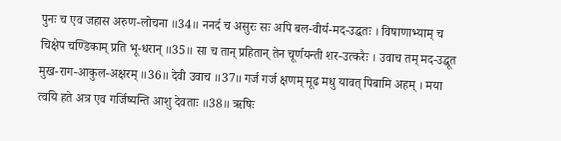पुनः च एव जहास अरुण-लोचना ॥34॥ ननर्द च असुरः सः अपि बल-वीर्य-मद-उद्धतः । विषाणाभ्याम् च चिक्षेप चण्डिकाम् प्रति भू-धरान् ॥35॥ सा च तान् प्रहितान् तेन चूर्णयन्ती शर-उत्करैः । उवाच तम् मद-उद्धूत मुख-राग-आकुल-अक्षरम् ॥36॥ देवी उवाच ॥37॥ गर्ज गर्ज क्षणम् मूढ मधु यावत् पिबामि अहम् । मया त्वयि हते अत्र एव गर्जिष्यन्ति आशु देवताः ॥38॥ ऋषिः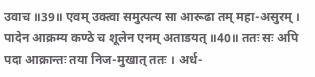उवाच ॥39॥ एवम् उक्त्वा समुत्पत्य सा आरूढा तम् महा-असुरम् । पादेन आक्रम्य कण्ठे च शूलेन एनम् अताडयत् ॥40॥ ततः सः अपि पदा आक्रान्तः तया निज-मुखात् ततः । अर्ध-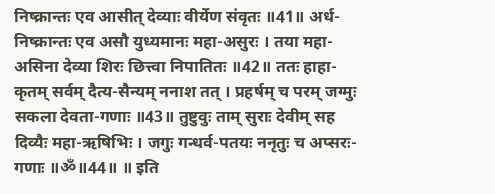निष्क्रान्तः एव आसीत् देव्याः वीर्येण संवृतः ॥41॥ अर्ध-निष्क्रान्तः एव असौ युध्यमानः महा-असुरः । तया महा-असिना देव्या शिरः छित्त्वा निपातितः ॥42॥ ततः हाहा-कृतम् सर्वम् दैत्य-सैन्यम् ननाश तत् । प्रहर्षम् च परम् जग्मुः सकला देवता-गणाः ॥43॥ तुष्टुवुः ताम् सुराः देवीम् सह दिव्यैः महा-ऋषिभिः । जगुः गन्धर्व-पतयः ननृतुः च अप्सरः-गणाः ॥ॐ॥44॥ ॥ इति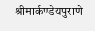श्रीमार्कण्डेयपुराणे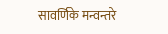सावर्णिके मन्वन्तरे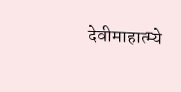देवीमाहात्म्ये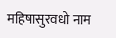महिषासुरवधो नाम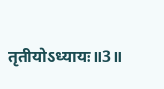तृतीयोऽध्यायः॥3॥